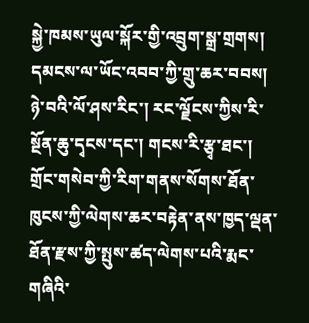སྐྱེ་ཁམས་ཡུལ་སྐོར་གྱི་འབྲུག་སྒྲ་གྲགས། དམངས་ལ་ཡོང་འབབ་ཀྱི་གྲུ་ཆར་བབས།
ཉེ་བའི་ལོ་ཤས་རིང་། རང་ལྗོངས་ཀྱིས་རི་སྔོན་ཆུ་དྭངས་དང་། གངས་རི་རྩྭ་ཐང་། གྲོང་གསེབ་ཀྱི་རིག་གནས་སོགས་ཐོན་ཁུངས་ཀྱི་ལེགས་ཆར་བརྟེན་ནས་ཁྱད་ལྡན་ཐོན་རྫས་ཀྱི་སྤུས་ཚད་ལེགས་པའི་རྨང་གཞིའི་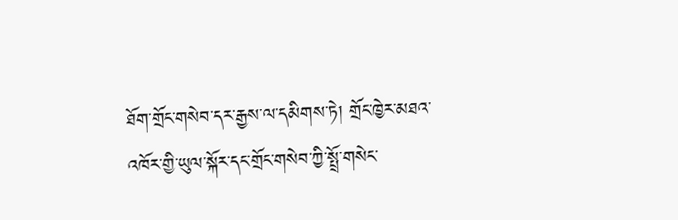ཐོག་གྲོང་གསེབ་དར་རྒྱས་ལ་དམིགས་ཏེ། གྲོང་ཁྱེར་མཐའ་འཁོར་གྱི་ཡུལ་སྐོར་དང་གྲོང་གསེབ་ཀྱི་སྤྲོ་གསེང་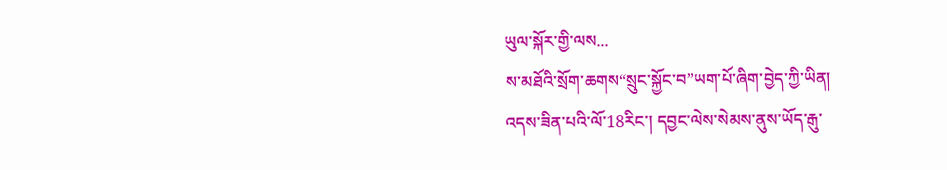ཡུལ་སྐོར་གྱི་ལས...
ས་མཐོའི་སྲོག་ཆགས“སྲུང་སྐྱོང་བ”ཡག་པོ་ཞིག་བྱེད་ཀྱི་ཡིན།
འདས་ཟིན་པའི་ལོ་18རིང་། དབྱང་ལེས་སེམས་ནུས་ཡོད་རྒུ་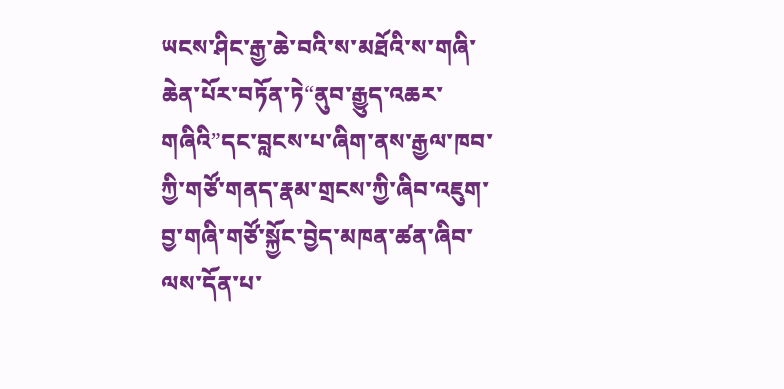ཡངས་ཤིང་རྒྱ་ཆེ་བའི་ས་མཐོའི་ས་གཞི་ཆེན་པོར་བཏོན་ཏེ“ནུབ་རྒྱུད་འཆར་གཞིའི”དང་བླངས་པ་ཞིག་ནས་རྒྱལ་ཁབ་ཀྱི་གཙོ་གནད་རྣམ་གྲངས་ཀྱི་ཞིབ་འཇུག་བྱ་གཞི་གཙོ་སྐྱོང་བྱེད་མཁན་ཚན་ཞིབ་ལས་དོན་པ་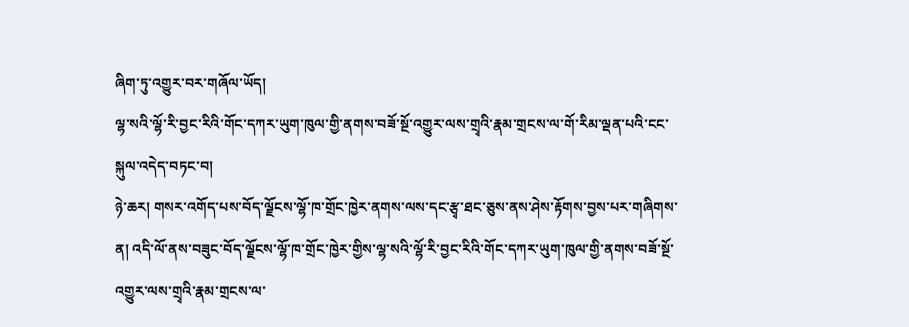ཞིག་ཏུ་འགྱུར་བར་གཞོལ་ཡོད།
ལྷ་སའི་ལྷོ་རི་བྱང་རིའི་གོང་དཀར་ཡུག་ཁུལ་གྱི་ནགས་བཟོ་སྔོ་འགྱུར་ལས་གྲྭའི་རྣམ་གྲངས་ལ་གོ་རིམ་ལྡན་པའི་ངང་སྐུལ་འདེད་བཏང་བ།
ཉེ་ཆར། གསར་འགོད་པས་བོད་ལྗོངས་ལྷོ་ཁ་གྲོང་ཁྱེར་ནགས་ལས་དང་རྩྭ་ཐང་ཅུས་ནས་ཤེས་རྟོགས་བྱས་པར་གཞིགས་ན། འདི་ལོ་ནས་བཟུང་བོད་ལྗོངས་ལྷོ་ཁ་གྲོང་ཁྱེར་གྱིས་ལྷ་སའི་ལྷོ་རི་བྱང་རིའི་གོང་དཀར་ཡུག་ཁུལ་གྱི་ནགས་བཟོ་སྔོ་འགྱུར་ལས་གྲྭའི་རྣམ་གྲངས་ལ་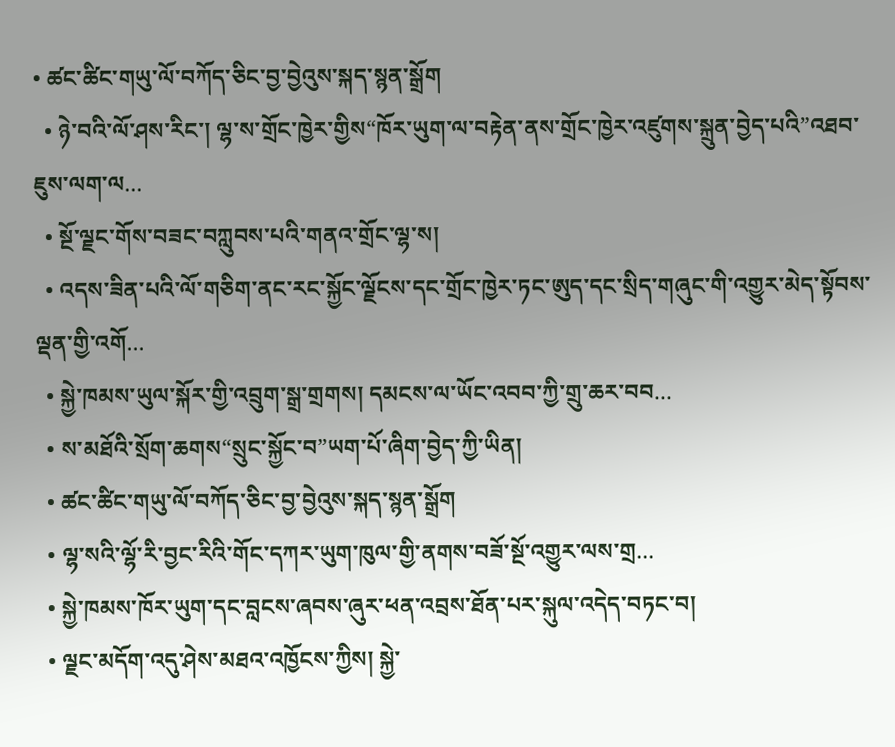• ཚང་ཚིང་གཡུ་ལོ་བཀོད་ཅིང་བྱ་བྱེའུས་སྐད་སྙན་སྒྲོག
  • ཉེ་བའི་ལོ་ཤས་རིང་། ལྷ་ས་གྲོང་ཁྱེར་གྱིས“ཁོར་ཡུག་ལ་བརྟེན་ནས་གྲོང་ཁྱེར་འཛུགས་སྐྲུན་བྱེད་པའི”འཐབ་ཇུས་ལག་ལ...
  • སྔོ་ལྗང་གོས་བཟང་བཀླུབས་པའི་གནའ་གྲོང་ལྷ་ས།
  • འདས་ཟིན་པའི་ལོ་གཅིག་ནང་རང་སྐྱོང་ལྗོངས་དང་གྲོང་ཁྱེར་ཏང་ཨུད་དང་སྲིད་གཞུང་གི་འགྱུར་མེད་སྟོབས་ལྡན་གྱི་འགོ...
  • སྐྱེ་ཁམས་ཡུལ་སྐོར་གྱི་འབྲུག་སྒྲ་གྲགས། དམངས་ལ་ཡོང་འབབ་ཀྱི་གྲུ་ཆར་བབ...
  • ས་མཐོའི་སྲོག་ཆགས“སྲུང་སྐྱོང་བ”ཡག་པོ་ཞིག་བྱེད་ཀྱི་ཡིན།
  • ཚང་ཚིང་གཡུ་ལོ་བཀོད་ཅིང་བྱ་བྱེའུས་སྐད་སྙན་སྒྲོག
  • ལྷ་སའི་ལྷོ་རི་བྱང་རིའི་གོང་དཀར་ཡུག་ཁུལ་གྱི་ནགས་བཟོ་སྔོ་འགྱུར་ལས་གྲ...
  • སྐྱེ་ཁམས་ཁོར་ཡུག་དང་བླངས་ཞབས་ཞུར་ཕན་འབྲས་ཐོན་པར་སྐུལ་འདེད་བཏང་བ།
  • ལྗང་མདོག་འདུ་ཤེས་མཐའ་འཁྱོངས་ཀྱིས། སྐྱེ་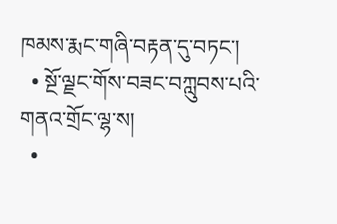ཁམས་རྨང་གཞི་བརྟན་དུ་བཏང་།
  • སྔོ་ལྗང་གོས་བཟང་བཀླུབས་པའི་གནའ་གྲོང་ལྷ་ས།
  •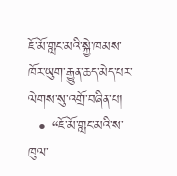ཇོ་མོ་གླང་མའི་སྐྱེ་ཁམས་ཁོར་ཡུག་རྒྱུན་ཆད་མེད་པར་ལེགས་སུ་འགྲོ་བཞིན་པ།
  • “ཇོ་མོ་གླང་མའི་ས་ཁུལ་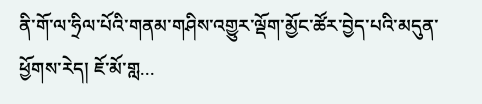ནི་གོ་ལ་ཧྲིལ་པོའི་གནམ་གཤིས་འགྱུར་ལྡོག་མྱོང་ཚོར་བྱེད་པའི་མདུན་ཕྱོགས་རེད། ཇོ་མོ་གླ...